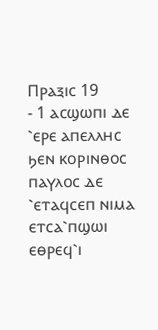Ⲡⲣⲁⲝⲓⲥ 19
- 1 ⲁⲥϣⲱⲡⲓ ⲇⲉ ⳿ⲉⲣⲉ ⲁⲡⲉⲗⲗⲏⲥ ϧⲉⲛ ⲕⲟⲣⲓⲛⲑⲟⲥ ⲡⲁⲩⲗⲟⲥ ⲇⲉ ⳿ⲉⲧⲁϥⲥⲉⲡ ⲛⲓⲙⲁ ⲉⲧⲥⲁ⳿ⲡϣⲱⲓ ⲉⲑⲣⲉϥ⳿ⲓ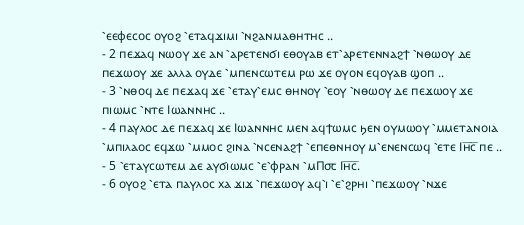⳿ⲉⲉⲫⲉⲥⲟⲥ ⲟⲩⲟϩ ⳿ⲉⲧⲁϥϫⲓⲙⲓ ⳿ⲛϩⲁⲛⲙⲁⲑⲏⲧⲏⲥ ..
- 2 ⲡⲉϫⲁϥ ⲛⲱⲟⲩ ϫⲉ ⲁⲛ ⳿ⲁⲣⲉⲧⲉⲛϭⲓ ⲉⲑⲟⲩⲁⲃ ⲉⲧ⳿ⲁⲣⲉⲧⲉⲛⲛⲁϩϯ ⳿ⲛⲑⲱⲟⲩ ⲇⲉ ⲡⲉϫⲱⲟⲩ ϫⲉ ⲁⲗⲗⲁ ⲟⲩⲇⲉ ⳿ⲙⲡⲉⲛⲥⲱⲧⲉⲙ ⲣⲱ ϫⲉ ⲟⲩⲟⲛ ⲉϥⲟⲩⲁⲃ ϣⲟⲡ ..
- 3 ⳿ⲛⲑⲟϥ ⲇⲉ ⲡⲉϫⲁϥ ϫⲉ ⳿ⲉⲧⲁⲩ⳿ⲉⲙⲥ ⲑⲏⲛⲟⲩ ⳿ⲉⲟⲩ ⳿ⲛⲑⲱⲟⲩ ⲇⲉ ⲡⲉϫⲱⲟⲩ ϫⲉ ⲡⲓⲱⲙⲥ ⳿ⲛⲧⲉ Ⲓⲱⲁⲛⲛⲏⲥ ..
- 4 ⲡⲁⲩⲗⲟⲥ ⲇⲉ ⲡⲉϫⲁϥ ϫⲉ Ⲓⲱⲁⲛⲛⲏⲥ ⲙⲉⲛ ⲁϥϯⲱⲙⲥ ϧⲉⲛ ⲟⲩⲙⲱⲟⲩ ⳿ⲙⲙⲉⲧⲁⲛⲟⲓⲁ ⳿ⲙⲡⲓⲗⲁⲟⲥ ⲉϥϫⲱ ⳿ⲙⲙⲟⲥ ϩⲓⲛⲁ ⳿ⲛⲥⲉⲛⲁϩϯ ⳿ⲉⲡⲉⲑⲛⲏⲟⲩ ⲙ⳿ⲉⲛⲉⲛⲥⲱϥ ⳿ⲉⲧⲉ Ⲓⲏ̅ⲥ̅ ⲡⲉ ..
- 5 ⳿ⲉⲧⲁⲩⲥⲱⲧⲉⲙ ⲇⲉ ⲁⲩϭⲓⲱⲙⲥ ⳿ⲉ⳿ⲫⲣⲁⲛ ⳿ⲙⲠ⳪ Ⲓⲏ̅ⲥ̅.
- 6 ⲟⲩⲟϩ ⳿ⲉⲧⲁ ⲡⲁⲩⲗⲟⲥ ⲭⲁ ϫⲓϫ ⳿ⲡⲉϫⲱⲟⲩ ⲁϥ⳿ⲓ ⳿ⲉ⳿ϩⲣⲏⲓ ⳿ⲡⲉϫⲱⲟⲩ ⳿ⲛϫⲉ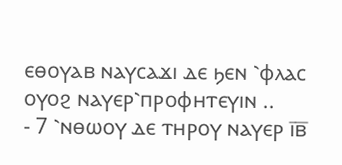ⲉⲑⲟⲩⲁⲃ ⲛⲁⲩⲥⲁϫⲓ ⲇⲉ ϧⲉⲛ ⳿ⲫⲗⲁⲥ ⲟⲩⲟϩ ⲛⲁⲩⲉⲣ⳿ⲡⲣⲟⲫⲏⲧⲉⲩⲓⲛ ..
- 7 ⳿ⲛⲑⲱⲟⲩ ⲇⲉ ⲧⲏⲣⲟⲩ ⲛⲁⲩⲉⲣ ⲓ̅ⲃ̅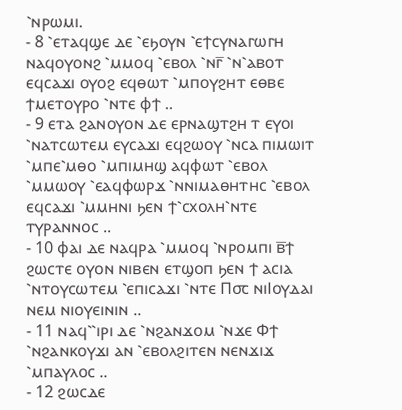⳿ⲛⲣⲱⲙⲓ.
- 8 ⳿ⲉⲧⲁϥϣⲉ ⲇⲉ ⳿ⲉϧⲟⲩⲛ ⳿ⲉϯⲥⲩⲛⲁⲅⲱⲅⲏ ⲛⲁϥⲟⲩⲟⲛϩ ⳿ⲙⲙⲟϥ ⳿ⲉⲃⲟⲗ ⳿ⲛⲅ̅ ⳿ⲛ⳿ⲁⲃⲟⲧ ⲉϥⲥⲁϫⲓ ⲟⲩⲟϩ ⲉϥⲑⲱⲧ ⳿ⲙⲡⲟⲩϩⲏⲧ ⲉⲑⲃⲉ ϯⲙⲉⲧⲟⲩⲣⲟ ⳿ⲛⲧⲉ ⲫϯ ..
- 9 ⲉⲧⲁ ϩⲁⲛⲟⲩⲟⲛ ⲇⲉ ⲉⲣⲛⲁϣⲧϩⲏ ⲧ ⲉⲩⲟⲓ ⳿ⲛⲁⲧⲥⲱⲧⲉⲙ ⲉⲩⲥⲁϫⲓ ⲉϥϩⲱⲟⲩ ⳿ⲛⲥⲁ ⲡⲓⲙⲱⲓⲧ ⳿ⲙⲡⲉ⳿ⲙⲑⲟ ⳿ⲙⲡⲓⲙⲏϣ ⲁϥⲫⲱⲧ ⳿ⲉⲃⲟⲗ ⳿ⲙⲙⲱⲟⲩ ⳿ⲉⲁϥⲫⲱⲣϫ ⳿ⲛⲛⲓⲙⲁⲑⲏⲧⲏⲥ ⳿ⲉⲃⲟⲗ ⲉϥⲥⲁϫⲓ ⳿ⲙⲙⲏⲛⲓ ϧⲉⲛ ϯ⳿ⲥⲭⲟⲗⲏ⳿ⲛⲧⲉ ⲧⲩⲣⲁⲛⲛⲟⲥ ..
- 10 ⲫⲁⲓ ⲇⲉ ⲛⲁϥⲣⲁ ⳿ⲙⲙⲟϥ ⳿ⲛⲣⲟⲙⲡⲓ ⲃ̅ϯ ϩⲱⲥⲧⲉ ⲟⲩⲟⲛ ⲛⲓⲃⲉⲛ ⲉⲧϣⲟⲡ ϧⲉⲛ ϯ ⲁⲥⲓⲁ ⳿ⲛⲧⲟⲩⲥⲱⲧⲉⲙ ⳿ⲉⲡⲓⲥⲁϫⲓ ⳿ⲛⲧⲉ Ⲡ⳪ ⲛⲓⲒⲟⲩⲇⲁⲓ ⲛⲉⲙ ⲛⲓⲟⲩⲉⲓⲛⲓⲛ ..
- 11 ⲛⲁϥ⳿⳿ⲓⲣⲓ ⲇⲉ ⳿ⲛϩⲁⲛϫⲟⲙ ⳿ⲛϫⲉ Ⲫϯ ⳿ⲛϩⲁⲛⲕⲟⲩϫⲓ ⲁⲛ ⳿ⲉⲃⲟⲗϩⲓⲧⲉⲛ ⲛⲉⲛϫⲓϫ ⳿ⲙⲡⲁⲩⲗⲟⲥ ..
- 12 ϩⲱⲥⲇⲉ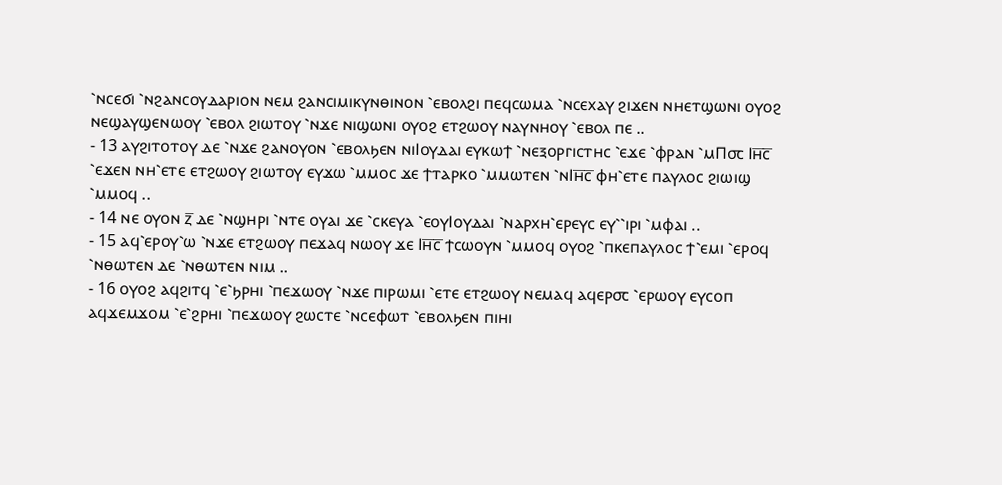⳿ⲛⲥⲉϭⲓ ⳿ⲛϩⲁⲛⲥⲟⲩⲇⲁⲣⲓⲟⲛ ⲛⲉⲙ ϩⲁⲛⲥⲓⲙⲓⲕⲩⲛⲑⲓⲛⲟⲛ ⳿ⲉⲃⲟⲗϩⲓ ⲡⲉϥⲥⲱⲙⲁ ⳿ⲛⲥⲉⲭⲁⲩ ϩⲓϫⲉⲛ ⲛⲏⲉⲧϣⲱⲛⲓ ⲟⲩⲟϩ ⲛⲉϣⲁⲩϣⲉⲛⲱⲟⲩ ⳿ⲉⲃⲟⲗ ϩⲓⲱⲧⲟⲩ ⳿ⲛϫⲉ ⲛⲓϣⲱⲛⲓ ⲟⲩⲟϩ ⲉⲧϩⲱⲟⲩ ⲛⲁⲩⲛⲏⲟⲩ ⳿ⲉⲃⲟⲗ ⲡⲉ ..
- 13 ⲁⲩϩⲓⲧⲟⲧⲟⲩ ⲇⲉ ⳿ⲛϫⲉ ϩⲁⲛⲟⲩⲟⲛ ⳿ⲉⲃⲟⲗϧⲉⲛ ⲛⲓⲒⲟⲩⲇⲁⲓ ⲉⲩⲕⲱϯ ⳿ⲛⲉⲝⲟⲣⲅⲓⲥⲧⲏⲥ ⳿ⲉϫⲉ ⳿ⲫⲣⲁⲛ ⳿ⲙⲠ⳪ Ⲓⲏ̅ⲥ̅ ⳿ⲉϫⲉⲛ ⲛⲏ⳿ⲉⲧⲉ ⲉⲧϩⲱⲟⲩ ϩⲓⲱⲧⲟⲩ ⲉⲩϫⲱ ⳿ⲙⲙⲟⲥ ϫⲉ ϯⲧⲁⲣⲕⲟ ⳿ⲙⲙⲱⲧⲉⲛ ⳿ⲛⲒⲏ̅ⲥ̅ ⲫⲏ⳿ⲉⲧⲉ ⲡⲁⲩⲗⲟⲥ ϩⲓⲱⲓϣ ⳿ⲙⲙⲟϥ ..
- 14 ⲛⲉ ⲟⲩⲟⲛ ⲍ̅ ⲇⲉ ⳿ⲛϣⲏⲣⲓ ⳿ⲛⲧⲉ ⲟⲩⲁⲓ ϫⲉ ⳿ⲥⲕⲉⲩⲁ ⳿ⲉⲟⲩⲒⲟⲩⲇⲁⲓ ⳿ⲛⲁⲣⲭⲏ⳿ⲉⲣⲉⲩⲥ ⲉⲩ⳿⳿ⲓⲣⲓ ⳿ⲙⲫⲁⲓ ..
- 15 ⲁϥ⳿ⲉⲣⲟⲩ⳿ⲱ ⳿ⲛϫⲉ ⲉⲧϩⲱⲟⲩ ⲡⲉϫⲁϥ ⲛⲱⲟⲩ ϫⲉ Ⲓⲏ̅ⲥ̅ ϯⲥⲱⲟⲩⲛ ⳿ⲙⲙⲟϥ ⲟⲩⲟϩ ⳿ⲡⲕⲉⲡⲁⲩⲗⲟⲥ ϯ⳿ⲉⲙⲓ ⳿ⲉⲣⲟϥ ⳿ⲛⲑⲱⲧⲉⲛ ⲇⲉ ⳿ⲛⲑⲱⲧⲉⲛ ⲛⲓⲙ ..
- 16 ⲟⲩⲟϩ ⲁϥϩⲓⲧϥ ⳿ⲉ⳿ϧⲣⲏⲓ ⳿ⲡⲉϫⲱⲟⲩ ⳿ⲛϫⲉ ⲡⲓⲣⲱⲙⲓ ⳿ⲉⲧⲉ ⲉⲧϩⲱⲟⲩ ⲛⲉⲙⲁϥ ⲁϥⲉⲣ⳪ ⳿ⲉⲣⲱⲟⲩ ⲉⲩⲥⲟⲡ ⲁϥϫⲉⲙϫⲟⲙ ⳿ⲉ⳿ϩⲣⲏⲓ ⳿ⲡⲉϫⲱⲟⲩ ϩⲱⲥⲧⲉ ⳿ⲛⲥⲉⲫⲱⲧ ⳿ⲉⲃⲟⲗϧⲉⲛ ⲡⲓⲏⲓ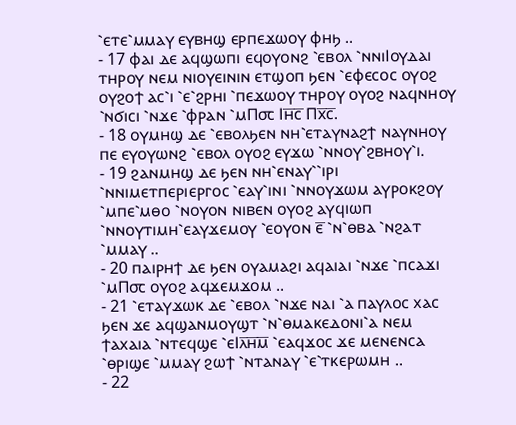⳿ⲉⲧⲉ⳿ⲙⲙⲁⲩ ⲉⲩⲃⲏϣ ⲉⲣⲡⲉϫⲱⲟⲩ ⲫⲏϧ ..
- 17 ⲫⲁⲓ ⲇⲉ ⲁϥϣⲱⲡⲓ ⲉϥⲟⲩⲟⲛϩ ⳿ⲉⲃⲟⲗ ⳿ⲛⲛⲓⲒⲟⲩⲇⲁⲓ ⲧⲏⲣⲟⲩ ⲛⲉⲙ ⲛⲓⲟⲩⲉⲓⲛⲓⲛ ⲉⲧϣⲟⲡ ϧⲉⲛ ⳿ⲉⲫⲉⲥⲟⲥ ⲟⲩⲟϩ ⲟⲩϩⲟϯ ⲁⲥ⳿ⲓ ⳿ⲉ⳿ϩⲣⲏⲓ ⳿ⲡⲉϫⲱⲟⲩ ⲧⲏⲣⲟⲩ ⲟⲩⲟϩ ⲛⲁϥⲛⲏⲟⲩ ⳿ⲛϭⲓⲥⲓ ⳿ⲛϫⲉ ⳿ⲫⲣⲁⲛ ⳿ⲙⲠ⳪ Ⲓⲏ̅ⲥ̅ Ⲡⲭ̅ⲥ̅.
- 18 ⲟⲩⲙⲏϣ ⲇⲉ ⳿ⲉⲃⲟⲗϧⲉⲛ ⲛⲏ⳿ⲉⲧⲁⲩⲛⲁϩϯ ⲛⲁⲩⲛⲏⲟⲩ ⲡⲉ ⲉⲩⲟⲩⲱⲛϩ ⳿ⲉⲃⲟⲗ ⲟⲩⲟϩ ⲉⲩϫⲱ ⳿ⲛⲛⲟⲩ⳿ϩⲃⲏⲟⲩ⳿ⲓ.
- 19 ϩⲁⲛⲙⲏϣ ⲇⲉ ϧⲉⲛ ⲛⲏ⳿ⲉⲛⲁⲩ⳿⳿ⲓⲣⲓ ⳿ⲛⲛⲓⲙⲉⲧⲡⲉⲣⲓⲉⲣⲅⲟⲥ ⳿ⲉⲁⲩ⳿ⲓⲛⲓ ⳿ⲛⲛⲟⲩϫⲱⲙ ⲁⲩⲣⲟⲕϩⲟⲩ ⳿ⲙⲡⲉ⳿ⲙⲑⲟ ⳿ⲛⲟⲩⲟⲛ ⲛⲓⲃⲉⲛ ⲟⲩⲟϩ ⲁⲩϥⲓⲱⲡ ⳿ⲛⲛⲟⲩⲧⲓⲙⲏ⳿ⲉⲁⲩϫⲉⲙⲟⲩ ⳿ⲉⲟⲩⲟⲛ ⲉ̅ ⳿ⲛ⳿ⲑⲃⲁ ⳿ⲛϩⲁⲧ ⳿ⲙⲙⲁⲩ ..
- 20 ⲡⲁⲓⲣⲏϯ ⲇⲉ ϧⲉⲛ ⲟⲩⲁⲙⲁϩⲓ ⲁϥⲁⲓⲁⲓ ⳿ⲛϫⲉ ⳿ⲡⲥⲁϫⲓ ⳿ⲙⲠ⳪ ⲟⲩⲟϩ ⲁϥϫⲉⲙϫⲟⲙ ..
- 21 ⳿ⲉⲧⲁⲩϫⲱⲕ ⲇⲉ ⳿ⲉⲃⲟⲗ ⳿ⲛϫⲉ ⲛⲁⲓ ⳿ⲁ ⲡⲁⲩⲗⲟⲥ ⲭⲁⲥ ϧⲉⲛ ϫⲉ ⲁϥϣⲁⲛⲙⲟⲩϣⲧ ⳿ⲛ⳿ⲑⲙⲁⲕⲉⲇⲟⲛⲓ⳿ⲁ ⲛⲉⲙ ϯⲁⲭⲁⲓⲁ ⳿ⲛⲧⲉϥϣⲉ ⳿ⲉⲒⲗ̅ⲏ̅ⲙ̅ ⳿ⲉⲁϥϫⲟⲥ ϫⲉ ⲙⲉⲛⲉⲛⲥⲁ ⳿ⲑⲣⲓϣⲉ ⳿ⲙⲙⲁⲩ ϩⲱϯ ⳿ⲛⲧⲁⲛⲁⲩ ⳿ⲉ⳿ⲧⲕⲉⲣⲱⲙⲏ ..
- 22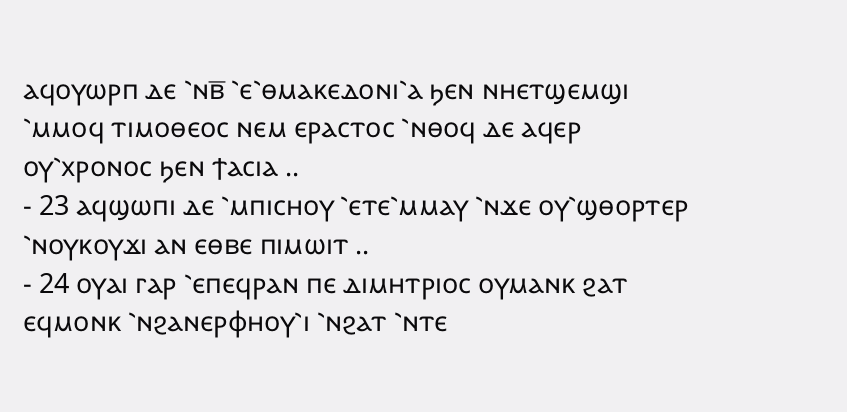ⲁϥⲟⲩⲱⲣⲡ ⲇⲉ ⳿ⲛⲃ̅ ⳿ⲉ⳿ⲑⲙⲁⲕⲉⲇⲟⲛⲓ⳿ⲁ ϧⲉⲛ ⲛⲏⲉⲧϣⲉⲙϣⲓ ⳿ⲙⲙⲟϥ ⲧⲓⲙⲟⲑⲉⲟⲥ ⲛⲉⲙ ⲉⲣⲁⲥⲧⲟⲥ ⳿ⲛⲑⲟϥ ⲇⲉ ⲁϥⲉⲣ ⲟⲩ⳿ⲭⲣⲟⲛⲟⲥ ϧⲉⲛ ϯⲁⲥⲓⲁ ..
- 23 ⲁϥϣⲱⲡⲓ ⲇⲉ ⳿ⲙⲡⲓⲥⲏⲟⲩ ⳿ⲉⲧⲉ⳿ⲙⲙⲁⲩ ⳿ⲛϫⲉ ⲟⲩ⳿ϣⲑⲟⲣⲧⲉⲣ ⳿ⲛⲟⲩⲕⲟⲩϫⲓ ⲁⲛ ⲉⲑⲃⲉ ⲡⲓⲙⲱⲓⲧ ..
- 24 ⲟⲩⲁⲓ ⲅⲁⲣ ⳿ⲉⲡⲉϥⲣⲁⲛ ⲡⲉ ⲇⲓⲙⲏⲧⲣⲓⲟⲥ ⲟⲩⲙⲁⲛⲕ ϩⲁⲧ ⲉϥⲙⲟⲛⲕ ⳿ⲛϩⲁⲛⲉⲣⲫⲏⲟⲩ⳿ⲓ ⳿ⲛϩⲁⲧ ⳿ⲛⲧⲉ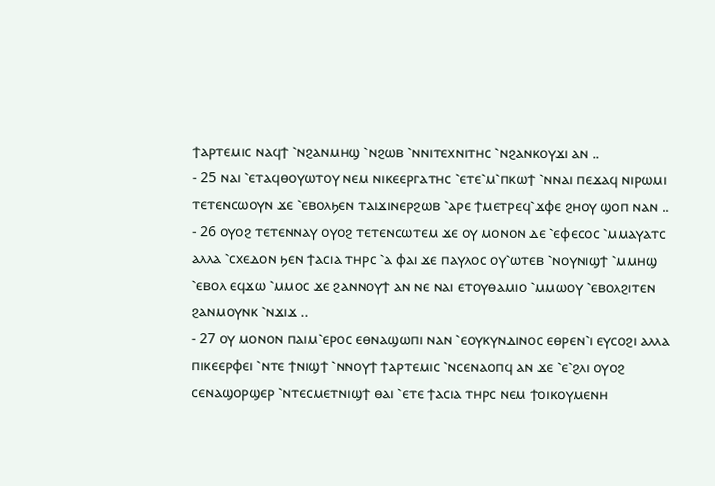ϯⲁⲣⲧⲉⲙⲓⲥ ⲛⲁϥϯ ⳿ⲛϩⲁⲛⲙⲏϣ ⳿ⲛϩⲱⲃ ⳿ⲛⲛⲓⲧⲉⲭⲛⲓⲧⲏⲥ ⳿ⲛϩⲁⲛⲕⲟⲩϫⲓ ⲁⲛ ..
- 25 ⲛⲁⲓ ⳿ⲉⲧⲁϥⲑⲟⲩⲱⲧⲟⲩ ⲛⲉⲙ ⲛⲓⲕⲉⲉⲣⲅⲁⲧⲏⲥ ⳿ⲉⲧⲉ⳿ⲙ⳿ⲡⲕⲱϯ ⳿ⲛⲛⲁⲓ ⲡⲉϫⲁϥ ⲛⲓⲣⲱⲙⲓ ⲧⲉⲧⲉⲛⲥⲱⲟⲩⲛ ϫⲉ ⳿ⲉⲃⲟⲗϧⲉⲛ ⲧⲁⲓϫⲓⲛⲉⲣϩⲱⲃ ⳿ⲁⲣⲉ ϯⲙⲉⲧⲣⲉϥ⳿ϫⲫⲉ ϩⲏⲟⲩ ϣⲟⲡ ⲛⲁⲛ ..
- 26 ⲟⲩⲟϩ ⲧⲉⲧⲉⲛⲛⲁⲩ ⲟⲩⲟϩ ⲧⲉⲧⲉⲛⲥⲱⲧⲉⲙ ϫⲉ ⲟⲩ ⲙⲟⲛⲟⲛ ⲇⲉ ⳿ⲉⲫⲉⲥⲟⲥ ⳿ⲙⲙⲁⲩⲁⲧⲥ ⲁⲗⲗⲁ ⳿ⲥⲭⲉⲇⲟⲛ ϧⲉⲛ ϯⲁⲥⲓⲁ ⲧⲏⲣⲥ ⳿ⲁ ⲫⲁⲓ ϫⲉ ⲡⲁⲩⲗⲟⲥ ⲟⲩ⳿ⲱⲧⲉⲃ ⳿ⲛⲟⲩⲛⲓϣϯ ⳿ⲙⲙⲏϣ ⳿ⲉⲃⲟⲗ ⲉϥϫⲱ ⳿ⲙⲙⲟⲥ ϫⲉ ϩⲁⲛⲛⲟⲩϯ ⲁⲛ ⲛⲉ ⲛⲁⲓ ⲉⲧⲟⲩⲑⲁⲙⲓⲟ ⳿ⲙⲙⲱⲟⲩ ⳿ⲉⲃⲟⲗϩⲓⲧⲉⲛ ϩⲁⲛⲙⲟⲩⲛⲕ ⳿ⲛϫⲓϫ ..
- 27 ⲟⲩ ⲙⲟⲛⲟⲛ ⲡⲁⲓⲙ⳿ⲉⲣⲟⲥ ⲉⲑⲛⲁϣⲱⲡⲓ ⲛⲁⲛ ⳿ⲉⲟⲩⲕⲩⲛⲇⲓⲛⲟⲥ ⲉⲑⲣⲉⲛ⳿ⲓ ⲉⲩⲥⲟϩⲓ ⲁⲗⲗⲁ ⲡⲓⲕⲉⲉⲣⲫⲉⲓ ⳿ⲛⲧⲉ ϯⲛⲓϣϯ ⳿ⲛⲛⲟⲩϯ ϯⲁⲣⲧⲉⲙⲓⲥ ⳿ⲛⲥⲉⲛⲁⲟⲡϥ ⲁⲛ ϫⲉ ⳿ⲉ⳿ϩⲗⲓ ⲟⲩⲟϩ ⲥⲉⲛⲁϣⲟⲣϣⲉⲣ ⳿ⲛⲧⲉⲥⲙⲉⲧⲛⲓϣϯ ⲑⲁⲓ ⳿ⲉⲧⲉ ϯⲁⲥⲓⲁ ⲧⲏⲣⲥ ⲛⲉⲙ ϯⲟⲓⲕⲟⲩⲙⲉⲛⲏ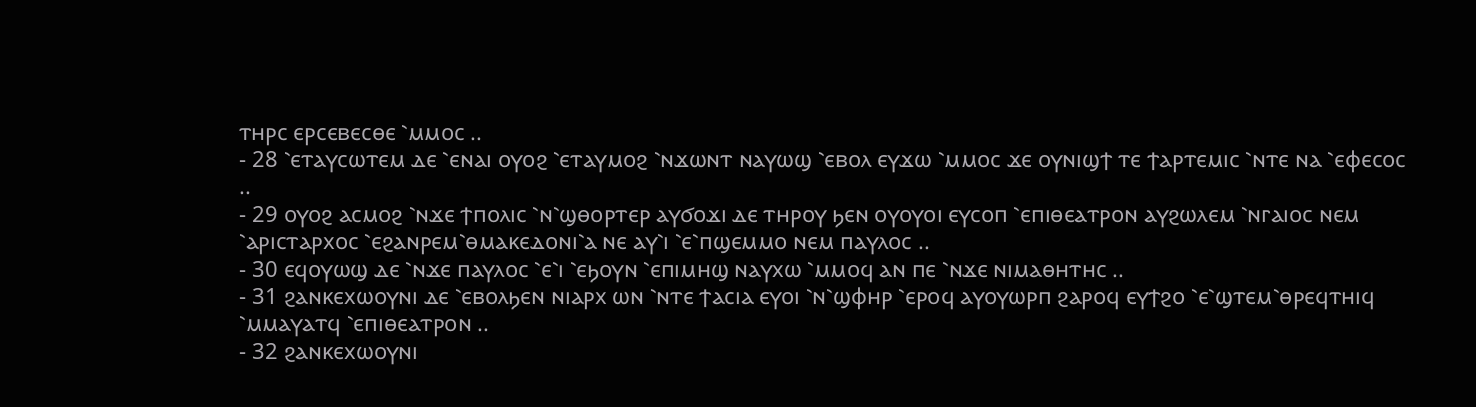ⲧⲏⲣⲥ ⲉⲣⲥⲉⲃⲉⲥⲑⲉ ⳿ⲙⲙⲟⲥ ..
- 28 ⳿ⲉⲧⲁⲩⲥⲱⲧⲉⲙ ⲇⲉ ⳿ⲉⲛⲁⲓ ⲟⲩⲟϩ ⳿ⲉⲧⲁⲩⲙⲟϩ ⳿ⲛϫⲱⲛⲧ ⲛⲁⲩⲱϣ ⳿ⲉⲃⲟⲗ ⲉⲩϫⲱ ⳿ⲙⲙⲟⲥ ϫⲉ ⲟⲩⲛⲓϣϯ ⲧⲉ ϯⲁⲣⲧⲉⲙⲓⲥ ⳿ⲛⲧⲉ ⲛⲁ ⳿ⲉⲫⲉⲥⲟⲥ ..
- 29 ⲟⲩⲟϩ ⲁⲥⲙⲟϩ ⳿ⲛϫⲉ ϯⲡⲟⲗⲓⲥ ⳿ⲛ⳿ϣⲑⲟⲣⲧⲉⲣ ⲁⲩϭⲟϫⲓ ⲇⲉ ⲧⲏⲣⲟⲩ ϧⲉⲛ ⲟⲩⲟⲩⲟⲓ ⲉⲩⲥⲟⲡ ⳿ⲉⲡⲓⲑⲉⲁⲧⲣⲟⲛ ⲁⲩϩⲱⲗⲉⲙ ⳿ⲛⲅⲁⲓⲟⲥ ⲛⲉⲙ ⳿ⲁⲣⲓⲥⲧⲁⲣⲭⲟⲥ ⳿ⲉϩⲁⲛⲣⲉⲙ⳿ⲑⲙⲁⲕⲉⲇⲟⲛⲓ⳿ⲁ ⲛⲉ ⲁⲩ⳿ⲓ ⳿ⲉ⳿ⲡϣⲉⲙⲙⲟ ⲛⲉⲙ ⲡⲁⲩⲗⲟⲥ ..
- 30 ⲉϥⲟⲩⲱϣ ⲇⲉ ⳿ⲛϫⲉ ⲡⲁⲩⲗⲟⲥ ⳿ⲉ⳿ⲓ ⳿ⲉϧⲟⲩⲛ ⳿ⲉⲡⲓⲙⲏϣ ⲛⲁⲩⲭⲱ ⳿ⲙⲙⲟϥ ⲁⲛ ⲡⲉ ⳿ⲛϫⲉ ⲛⲓⲙⲁⲑⲏⲧⲏⲥ ..
- 31 ϩⲁⲛⲕⲉⲭⲱⲟⲩⲛⲓ ⲇⲉ ⳿ⲉⲃⲟⲗϧⲉⲛ ⲛⲓⲁⲣⲭ ⲱⲛ ⳿ⲛⲧⲉ ϯⲁⲥⲓⲁ ⲉⲩⲟⲓ ⳿ⲛ⳿ϣⲫⲏⲣ ⳿ⲉⲣⲟϥ ⲁⲩⲟⲩⲱⲣⲡ ϩⲁⲣⲟϥ ⲉⲩϯϩⲟ ⳿ⲉ⳿ϣⲧⲉⲙ⳿ⲑⲣⲉϥⲧⲏⲓϥ ⳿ⲙⲙⲁⲩⲁⲧϥ ⳿ⲉⲡⲓⲑⲉⲁⲧⲣⲟⲛ ..
- 32 ϩⲁⲛⲕⲉⲭⲱⲟⲩⲛⲓ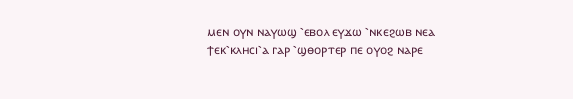ⲙⲉⲛ ⲟⲩⲛ ⲛⲁⲩⲱϣ ⳿ⲉⲃⲟⲗ ⲉⲩϫⲱ ⳿ⲛⲕⲉϩⲱⲃ ⲛⲉⲁ ϯⲉⲕ⳿ⲕⲗⲏⲥⲓ⳿ⲁ ⲅⲁⲣ ⳿ϣⲑⲟⲣⲧⲉⲣ ⲡⲉ ⲟⲩⲟϩ ⲛⲁⲣⲉ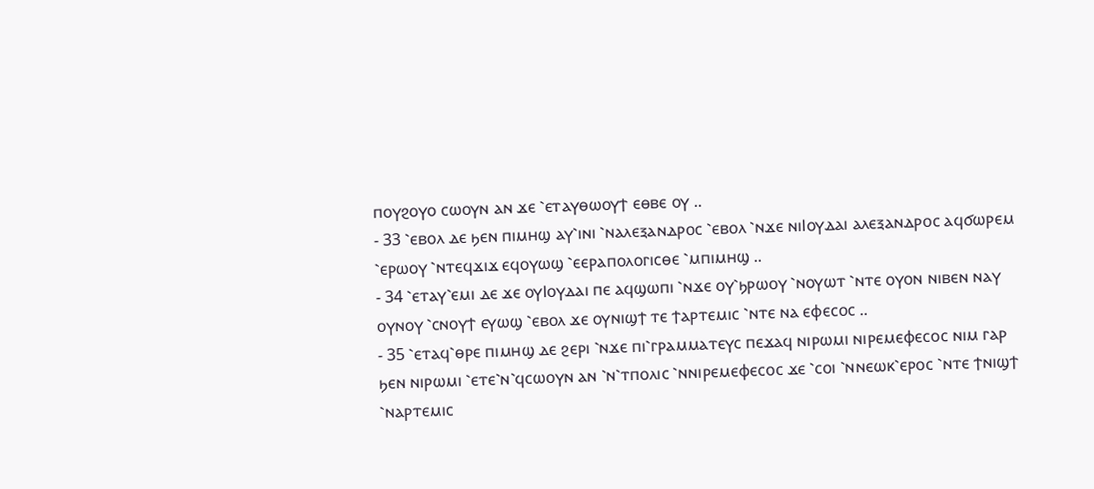ⲡⲟⲩϩⲟⲩⲟ ⲥⲱⲟⲩⲛ ⲁⲛ ϫⲉ ⳿ⲉⲧⲁⲩⲑⲱⲟⲩϯ ⲉⲑⲃⲉ ⲟⲩ ..
- 33 ⳿ⲉⲃⲟⲗ ⲇⲉ ϧⲉⲛ ⲡⲓⲙⲏϣ ⲁⲩ⳿ⲓⲛⲓ ⳿ⲛⲁⲗⲉⲝⲁⲛⲇⲣⲟⲥ ⳿ⲉⲃⲟⲗ ⳿ⲛϫⲉ ⲛⲓⲒⲟⲩⲇⲁⲓ ⲁⲗⲉⲝⲁⲛⲇⲣⲟⲥ ⲁϥϭⲱⲣⲉⲙ ⳿ⲉⲣⲱⲟⲩ ⳿ⲛⲧⲉϥϫⲓϫ ⲉϥⲟⲩⲱϣ ⳿ⲉⲉⲣⲁⲡⲟⲗⲟⲅⲓⲥⲑⲉ ⳿ⲙⲡⲓⲙⲏϣ ..
- 34 ⳿ⲉⲧⲁⲩ⳿ⲉⲙⲓ ⲇⲉ ϫⲉ ⲟⲩⲒⲟⲩⲇⲁⲓ ⲡⲉ ⲁϥϣⲱⲡⲓ ⳿ⲛϫⲉ ⲟⲩ⳿ϧⲣⲱⲟⲩ ⳿ⲛⲟⲩⲱⲧ ⳿ⲛⲧⲉ ⲟⲩⲟⲛ ⲛⲓⲃⲉⲛ ⲛⲁⲩ ⲟⲩⲛⲟⲩ ⳿ⲥⲛⲟⲩϯ ⲉⲩⲱϣ ⳿ⲉⲃⲟⲗ ϫⲉ ⲟⲩⲛⲓϣϯ ⲧⲉ ϯⲁⲣⲧⲉⲙⲓⲥ ⳿ⲛⲧⲉ ⲛⲁ ⲉⲫⲉⲥⲟⲥ ..
- 35 ⳿ⲉⲧⲁϥ⳿ⲑⲣⲉ ⲡⲓⲙⲏϣ ⲇⲉ ϩⲉⲣⲓ ⳿ⲛϫⲉ ⲡⲓ⳿ⲅⲣⲁⲙⲙⲁⲧⲉⲩⲥ ⲡⲉϫⲁϥ ⲛⲓⲣⲱⲙⲓ ⲛⲓⲣⲉⲙⲉⲫⲉⲥⲟⲥ ⲛⲓⲙ ⲅⲁⲣ ϧⲉⲛ ⲛⲓⲣⲱⲙⲓ ⳿ⲉⲧⲉ⳿ⲛ⳿ϥⲥⲱⲟⲩⲛ ⲁⲛ ⳿ⲛ⳿ⲧⲡⲟⲗⲓⲥ ⳿ⲛⲛⲓⲣⲉⲙⲉⲫⲉⲥⲟⲥ ϫⲉ ⳿ⲥⲟⲓ ⳿ⲛⲛⲉⲱⲕ⳿ⲉⲣⲟⲥ ⳿ⲛⲧⲉ ϯⲛⲓϣϯ ⳿ⲛⲁⲣⲧⲉⲙⲓⲥ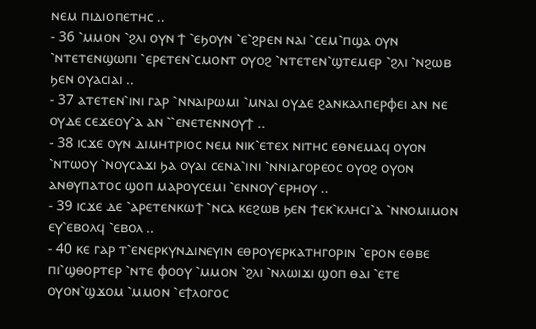ⲛⲉⲙ ⲡⲓⲇⲓⲟⲡⲉⲧⲏⲥ ..
- 36 ⳿ⲙⲙⲟⲛ ⳿ϩⲗⲓ ⲟⲩⲛ ϯ ⳿ⲉϧⲟⲩⲛ ⳿ⲉ⳿ϩⲣⲉⲛ ⲛⲁⲓ ⳿ⲥⲉⲙ⳿ⲡϣⲁ ⲟⲩⲛ ⳿ⲛⲧⲉⲧⲉⲛϣⲱⲡⲓ ⳿ⲉⲣⲉⲧⲉⲛ⳿ⲥⲙⲟⲛⲧ ⲟⲩⲟϩ ⳿ⲛⲧⲉⲧⲉⲛ⳿ϣⲧⲉⲙⲉⲣ ⳿ϩⲗⲓ ⳿ⲛϩⲱⲃ ϧⲉⲛ ⲟⲩⲁⲥⲓⲁⲓ ..
- 37 ⲁⲧⲉⲧⲉⲛ⳿ⲓⲛⲓ ⲅⲁⲣ ⳿ⲛⲛⲁⲓⲣⲱⲙⲓ ⳿ⲙⲛⲁⲓ ⲟⲩⲇⲉ ϩⲁⲛⲕⲁⲗⲡⲉⲣⲫⲉⲓ ⲁⲛ ⲛⲉ ⲟⲩⲇⲉ ⲥⲉϫⲉⲟⲩ⳿ⲁ ⲁⲛ ⳿⳿ⲉⲛⲉⲧⲉⲛⲛⲟⲩϯ ..
- 38 ⲓⲥϫⲉ ⲟⲩⲛ ⲇⲓⲙⲏⲧⲣⲓⲟⲥ ⲛⲉⲙ ⲛⲓⲕ⳿ⲉⲧⲉⲭ ⲛⲓⲧⲏⲥ ⲉⲑⲛⲉⲙⲁϥ ⲟⲩⲟⲛ ⳿ⲛⲧⲱⲟⲩ ⳿ⲛⲟⲩⲥⲁϫⲓ ϧⲁ ⲟⲩⲁⲓ ⲥⲉⲛⲁ⳿ⲓⲛⲓ ⳿ⲛⲛⲓⲁⲅⲟⲣⲉⲟⲥ ⲟⲩⲟϩ ⲟⲩⲟⲛ ⲁⲛⲑⲩⲡⲁⲧⲟⲥ ϣⲟⲡ ⲙⲁⲣⲟⲩⲥⲉⲙⲓ ⳿ⲉⲛⲛⲟⲩ⳿ⲉⲣⲏⲟⲩ ..
- 39 ⲓⲥϫⲉ ⲇⲉ ⳿ⲁⲣⲉⲧⲉⲛⲕⲱϯ ⳿ⲛⲥⲁ ⲕⲉϩⲱⲃ ϧⲉⲛ ϯⲉⲕ⳿ⲕⲗⲏⲥⲓ⳿ⲁ ⳿ⲛⲛⲟⲙⲓⲙⲟⲛ ⲉⲩ⳿ⲉⲃⲟⲗϥ ⳿ⲉⲃⲟⲗ ..
- 40 ⲕⲉ ⲅⲁⲣ ⲧ⳿ⲉⲛⲉⲣⲕⲩⲛⲇⲓⲛⲉⲩⲓⲛ ⲉⲑⲣⲟⲩⲉⲣⲕⲁⲧⲏⲅⲟⲣⲓⲛ ⳿ⲉⲣⲟⲛ ⲉⲑⲃⲉ ⲡⲓ⳿ϣⲑⲟⲣⲧⲉⲣ ⳿ⲛⲧⲉ ⲫⲟⲟⲩ ⳿ⲙⲙⲟⲛ ⳿ϩⲗⲓ ⳿ⲛⲗⲱⲓϫⲓ ϣⲟⲡ ⲑⲁⲓ ⳿ⲉⲧⲉ ⲟⲩⲟⲛ⳿ϣϫⲟⲙ ⳿ⲙⲙⲟⲛ ⳿ⲉϯⲗⲟⲅⲟⲥ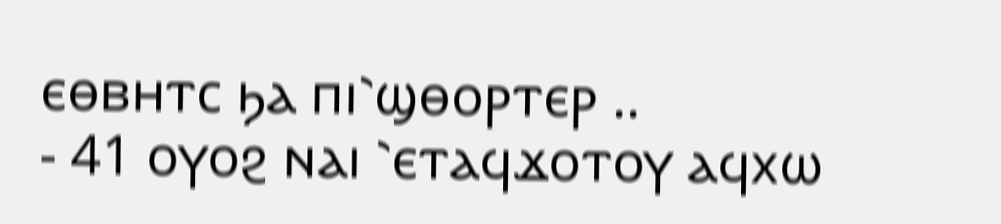ⲉⲑⲃⲏⲧⲥ ϧⲁ ⲡⲓ⳿ϣⲑⲟⲣⲧⲉⲣ ..
- 41 ⲟⲩⲟϩ ⲛⲁⲓ ⳿ⲉⲧⲁϥϫⲟⲧⲟⲩ ⲁϥⲭⲱ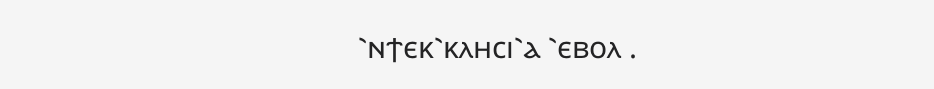⳿ⲛϯⲉⲕ⳿ⲕⲗⲏⲥⲓ⳿ⲁ ⳿ⲉⲃⲟⲗ .